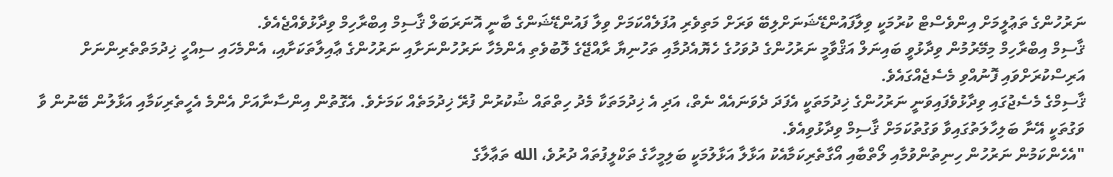ނަރުހުންގެ ތަޢުލީމަށް އިންވެސްޓް ކުރުމަކީ ވިލާފައުންޑޭޝަނަށްލިބޭ ވަރަށް މަތިވެރި އުފަލެއްކަމަށް ވިލާ ފައުންޑޭޝަންގެ ބާނީ އޮނަރަބަލް ޤާސިމް އިބްރާހިމް ވިދާޅުވެއްޖެއެވެ.
ޤާސިމް އިބްރާހިމް މިމޭރުމުން ވިދާޅުވީ ބައިނަލް އަޤްވާމީ ނަރުހުންގެ ދުވަހުގެ ހެޔޮއެދުމާއި ތަހުނިޔާ ރާއްޖޭގެ ލޮބުވެތި އެންމެހާ ނަރުހުންނަށާއި ނަރުހުންގެ ޢާއިލާތަކަށާއި، އެންމެހައި ސިއްހީ ޚިދުމަތްތެރިންނަށް އަރިސްކުރަށްވައި ފޮނުއްވި މެސެޖެއްގައެވެ.
ޤާސިމްގެ މެސެޖުގައި ވިދާޅުވެފައިވަނީ ނަރުހުންގެ ޚިދުމަތަކީ އެފަދަ ދެވަނައެއް ނެތް، އަދި އެ ޚިދުމަތަކާ މެދު ހިތްތައް ޝުކުރުން ފުރޭ ޚިދުމަތެއް ކަމަށެވެ. އެގޮތުން އިންސާނާއަށް އެންމެ އެހީތެރިކަމާއި އަޅާލުން ބޭނުން ވާ ވަގުތަކީ އޭނާ ބަލިހާލަތުގައިވާ ވަގުތުކަމަށް ޤާސިމް ވިދާޅުވިއެވެ.
"އެހެންކަމުން ނަރުހުން ހިނިތުންވުމާއި ލޯތްބާއި އޯގާތެރިކަމާއެކު އަޅާލާ އަޅާލުމަކީ ބަލިމީހާގެ ތަކްލީފުތައް ދުރުވެ، الله ތަޢާލާގެ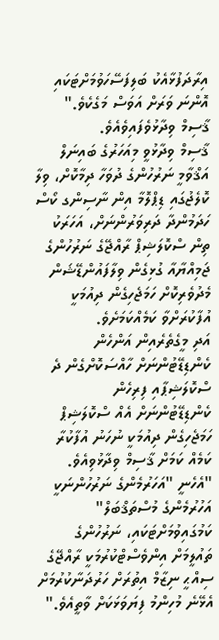އިރާދަފުޅާއެކު ބަލިފަސޭހަވުމަށްޓަކައި އޮންނަ ވަރަށް އަވަސް މަގެކެވެ." ޤާސިމް ވިދާޅުވެފައިވެއެވެ.
ޤާސިމް ވިދާޅުވީ މިއަހަރުގެ ބައިނަލް އަޤްވާމީ ނަރުހުންގެ ދުވަހާ ދިމާކޮށް، ވިލާ ކޮލެޖުގައި ޑިޕްލޮމާ އިން ނާސިންގ ކޯސް ހަދަމުންދާ ދަރިވަރުންނަށް، އަހަރަކު ތިން ސްކޮލަޝިޕް ރާއްޖޭގެ ނަރުހުންގެ ޖަމިއްޔާއާ ގުޅިގެން ވިލާފައުންޑޭޝަން މެދުވެރިކޮށް ހަމަޖެހިގެން ދިއުމަކީ އުފާކުރަށްވާ ކަމެއްކަމަށެވެ.
އަދި މީގެތެރެއިން އަންހެން ކެންޑިޑޭޓުންނަށް ހާއްސަކޮށްގެން ދެ ސްކޮލަޝިޕާއި ފިރިހެން ކެންޑިޑޭޓުންނަށް އެއް ސްކޮލަޝިޕް ހަމަޖެހިގެން ދިއުމަކީ ނުހަނު އުފާކުރާ ކަމެއް ކަމަށް ޤާސިމް ވިދާޅުވިއެވެ.
"އެހެނީ "އަހަރުމެންގެ ނަރުހުންނަކީ އަހުރުމެންގެ މުސްތަޤްބަލް" ކަމުގައިވުމަށްޓަކައި، ނަރުހުންގެ ތައުލީމަށް އިންވެސްޓްކުރުމަކީ ރާއްޖޭގެ ސިއްޙީ ނިޒާމް އިތުރަށް ހަރުދަނާކުރުމަށް އެޅޭނެ މުހިންމު ފިޔަވަޅަކަށް ވާތީއެވެ."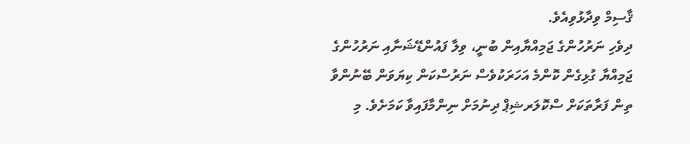ޤާސިމް ވިދާޅުވިއެވެ.
ދިވެހި ނަރުހުންގެ ޖަމިއްޔާއިން ބުނީ، ވިލާ ފައުންޑޭޝަނާއި ނަރުހުންގެ ޖަމިއްޔާ ގުޅިގެން ކޮންމެ އަހަރަކުވެސް ނަރުސްކަން ކިޔަވަން ބޭނުންވާ ތިން ފަރާތަކަށް ސްކޮލަރޝިޕް ދިނުމަށް ނިންމާފައިވާ ކަމަށެވެ. މި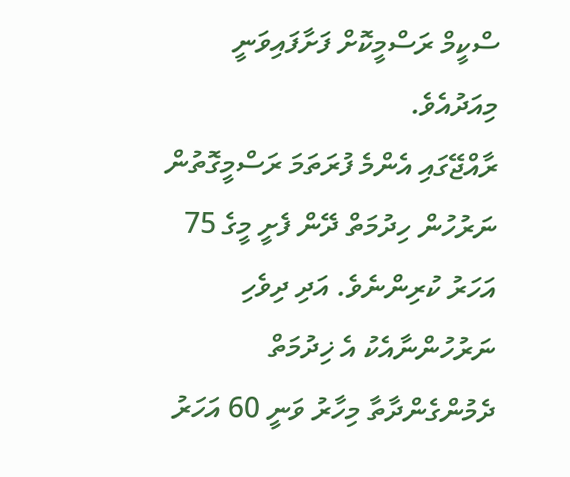ސްކީމް ރަސްމީކޮށް ފަށާފައިވަނީ މިއަދުއެވެ.
ރާއްޖޭގައި އެންމެ ފުރަތަމަ ރަސްމީގޮތުން ނަރުހުން ހިދުމަތް ދޭން ފެށީ މީގެ 75 އަހަރު ކުރިންނެވެ. އަދި ދިވެހި ނަރުހުންނާއެކު އެ ޚިދުމަތް ދެމުންގެންދާތާ މިހާރު ވަނީ 60 އަހަރު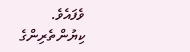ވެފައެވެ.
ކިޔުންތެރިންގެ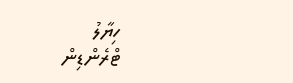ހިޔާލު
ޓްރެންޑިން